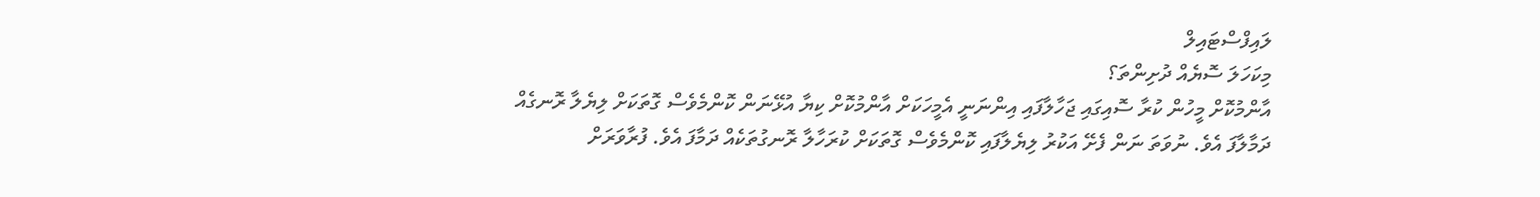ލައިފްސްޓައިލް
މިކަހަލަ ސޮޔެއް ދުށިންތަ؟
އާންމުކޮށް މީހުން ކުރާ ސޮއިގައި ޖަހާލާފައި އިންނަނީ އެމީހަކަށް އާންމުކޮށް ކިޔާ އުޅޭނަން ކޮންމެވެސް ގޮތަކަށް ލިޔެލާ ރޮނގެއް ދަމާލާފަ އެވެ. ނުވަތަ ނަން ފެށޭ އަކުރު ލިޔެލާފައި ކޮންމެވެސް ގޮތަކަށް ކުރަހާލާ ރޮނގުތަކެއް ދަމާފަ އެވެ. ފުރާވަރަށް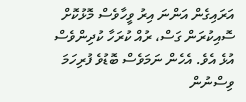އަރައިގެން އަންނަ އިރު ވީހާވެސް މޮޅުކޮށް ސޮއިކުރަން ގަސް، ރުއް ކުރަހާ ކުދިންވެސް އުޅެ އެވެ. އެހެން ނަމަވެސް ބޮޑުވެ ފުރިހަމަ ވިސްނުން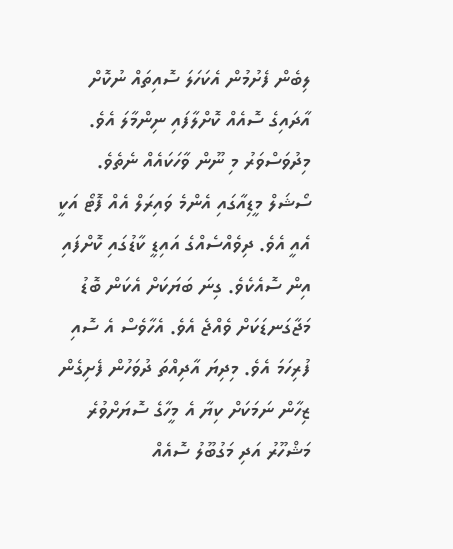ލިބެން ފެށުމުން އެކަހަލަ ސޮއިތައް ނުކޮށް އާދައިގެ ސޮއެއް ކޮށްލާފައި ނިންމާލަ އެވެ.
މިދުވަސްވަރު މި ނޫން ވާހަކައެއް ނެތެވެ. ސޯޝަލް މީޑިއާގައި އެންމެ ވައިރަލް އެއް ފޮޓޯ އަކީ އެއީ އެވެ. ދިވެއްސެއްގެ އައިޑީ ކާޑުގައި ކޮށްފައި އިން ސޮއެކެވެ. ގިނަ ބަޔަކަށް އެކަން ބޮޑު މަޖާގަނޑަކަށް ވެއްޖެ އެވެ. އެހާވެސް އެ ސޮއި ފުރިހަމަ އެވެ. މިދިޔަ އާދިއްތަ ދުވަހުން ފެށިގެން ޒިހާން ނަމަކަށް ކިޔާ އެ މީހާގެ ސޮޔަށްވުރެ މަޝްހޫރު އަދި މަގުބޫލު ސޮއެއް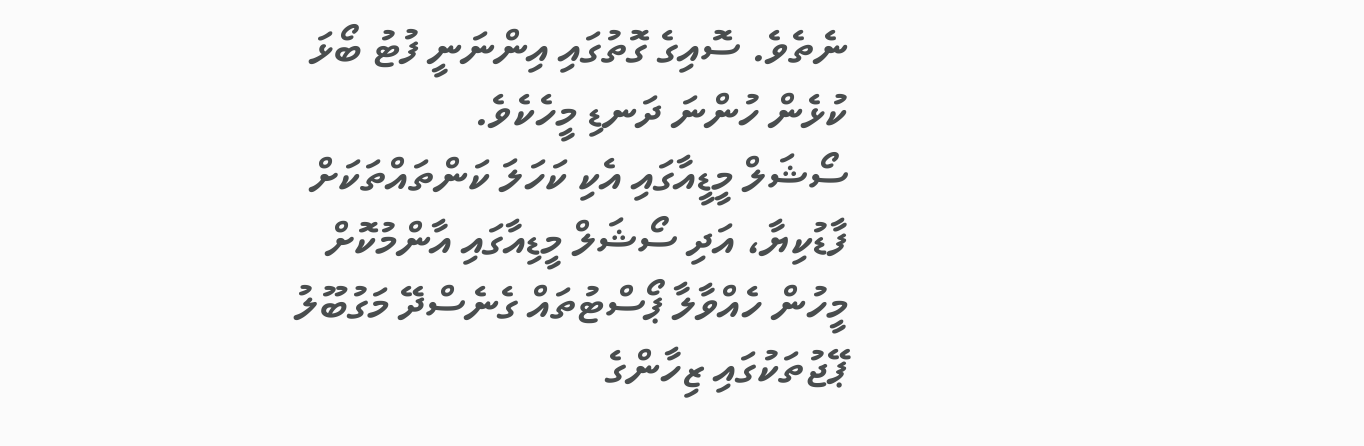ނެތެވެ. ސޮއިގެ ގޮތުގައި އިންނަނީ ފުޓު ބޯޅަ ކުޅެން ހުންނަ ދަނޑި މީހެކެވެ.
ސޯޝަލް މީޑީއާގައި އެކި ކަހަލަ ކަންތައްތަކަށް ފާޑުކިޔާ، އަދި ސޯޝަލް މީޑިއާގައި އާންމުކޮށް މީހުން ހެއްވާލާ ޕޯސްޓުތައް ގެނެސްދޭ މަގުބޫލު ޕޭޖުތަކުގައި ޒިހާންގެ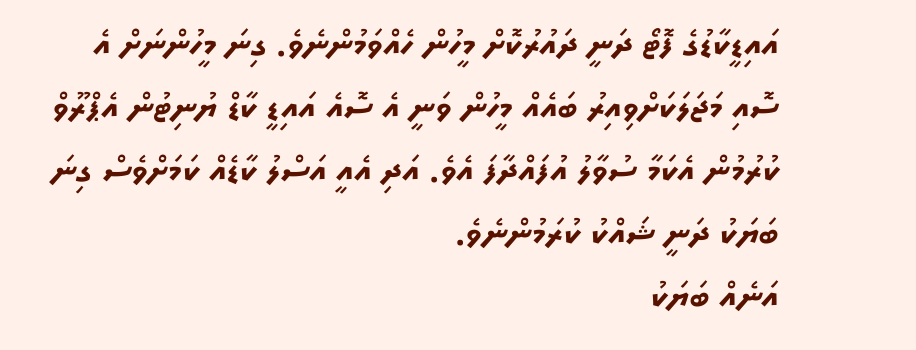އައިޑީކާޑުގެ ފޮޓޯ ދަނީ ދައުރުކޮށް މީހުން ހެއްވަމުންނެވެ. ގިނަ މީހުންނަށް އެ ސޮއި މަޖަލަކަށްވިއިރު ބައެއް މީހުން ވަނީ އެ ސޮއެ އައިޑީ ކާޑް ޔުނިޓުން އެޕްރޫވް ކުރުމުން އެކަމާ ސުވާލު އުފައްދާފަ އެވެ. އަދި އެއީ އަސްލު ކާޑެއް ކަމަށްވެސް ގިނަ ބަޔަކު ދަނީ ޝައްކު ކުރަމުންނެވެ.
އަނެއް ބަޔަކު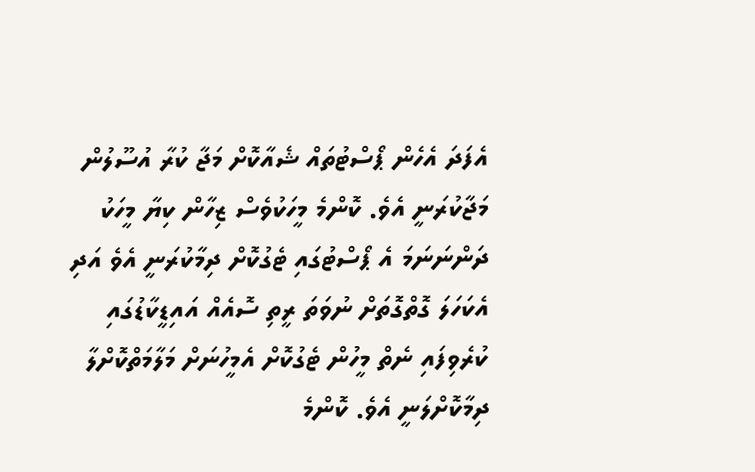އެފަދަ އެހެން ޕޯސްޓުތައް ޝެއާކޮށް މަޖާ ކުރާ އުސޫލުން މަޖާކުރަނީ އެވެ. ކޮންމެ މީހަކުވެސް ޒިހާން ކިޔާ މީހަކު ދަންނަނަމަ އެ ޕޯސްޓުގައި ޓެގުކޮށް ދިމާކުރަނީ އެވެ އަދި އެކަހަލަ ގޮތްގޮތަށް ނުވަތަ ރީތި ސޮއެއް އައިޑީކާޑުގައި ކުރެވިފައި ނެތް މީހުން ޓެގުކޮށް އެމީހުނަށް މަލާމަތްކޮށްލާ ދިމާކޮށްލަނީ އެވެ. ކޮންމެ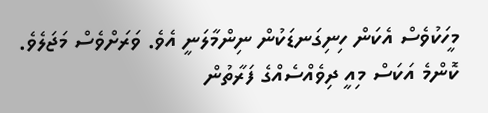މީހަކުވެސް އެކަން ހިނިގަނޑަކުން ނިންމާލަނީ އެވެ. ވަރަށްވެސް މަޖަލެވެ. ކޮންމެ އަކަސް މިއީ ދިވެއްސެއްގެ ފަރާތުން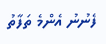ފެނުނު އެންމެ ތަފާތު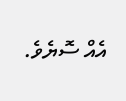އެއް ސޮޔެވެ.